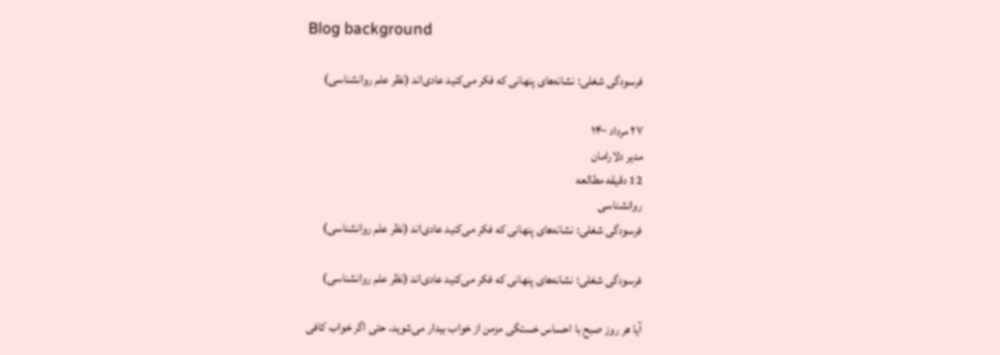Blog background

فرسودگی شغلی: نشانه‌های پنهانی که فکر می‌کنید عادی‌اند (نظر علم روانشناسی)

۲۷ مرداد ۱۴۰۰
مدیر دلارامان
12 دقیقه مطالعه
روانشناسی
فرسودگی شغلی: نشانه‌های پنهانی که فکر می‌کنید عادی‌اند (نظر علم روانشناسی)

فرسودگی شغلی: نشانه‌های پنهانی که فکر می‌کنید عادی‌اند (نظر علم روانشناسی)

آیا هر روز صبح با احساس خستگی مزمن از خواب بیدار می‌شوید، حتی اگر خواب کافی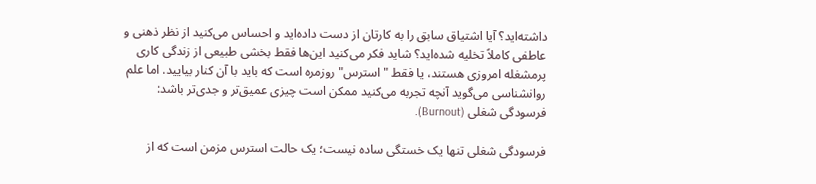داشته‌اید؟ آیا اشتیاق سابق را به کارتان از دست داده‌اید و احساس می‌کنید از نظر ذهنی و عاطفی کاملاً تخلیه شده‌اید؟ شاید فکر می‌کنید این‌ها فقط بخشی طبیعی از زندگی کاری پرمشغله امروزی هستند، یا فقط "استرس" روزمره است که باید با آن کنار بیایید. اما علم روانشناسی می‌گوید آنچه تجربه می‌کنید ممکن است چیزی عمیق‌تر و جدی‌تر باشد: فرسودگی شغلی (Burnout).

فرسودگی شغلی تنها یک خستگی ساده نیست؛ یک حالت استرس مزمن است که از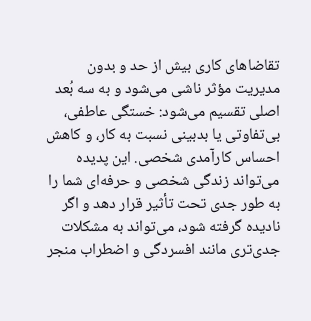تقاضاهای کاری بیش از حد و بدون مدیریت مؤثر ناشی می‌شود و به سه بُعد اصلی تقسیم می‌شود: خستگی عاطفی، بی‌تفاوتی یا بدبینی نسبت به کار، و کاهش احساس کارآمدی شخصی. این پدیده می‌تواند زندگی شخصی و حرفه‌ای شما را به طور جدی تحت تأثیر قرار دهد و اگر نادیده گرفته شود، می‌تواند به مشکلات جدی‌تری مانند افسردگی و اضطراب منجر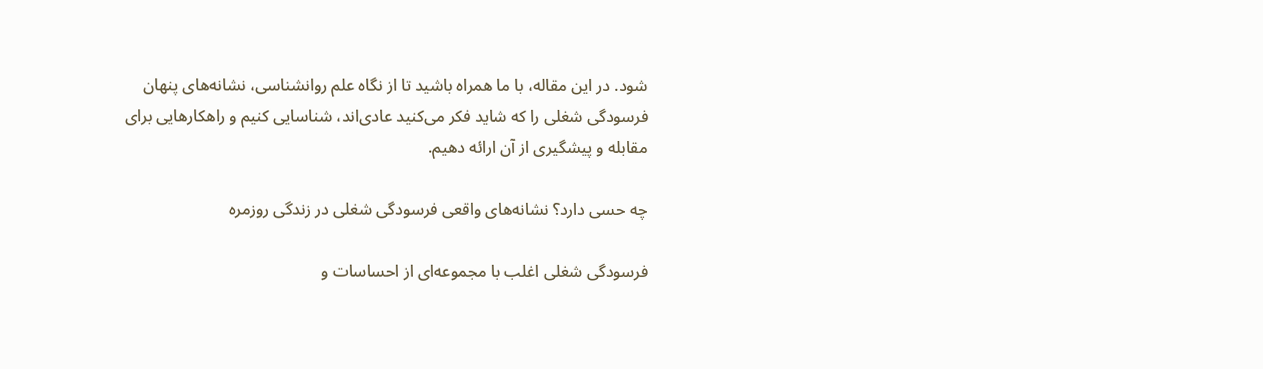شود. در این مقاله، با ما همراه باشید تا از نگاه علم روانشناسی، نشانه‌های پنهان فرسودگی شغلی را که شاید فکر می‌کنید عادی‌اند، شناسایی کنیم و راهکارهایی برای مقابله و پیشگیری از آن ارائه دهیم.

چه حسی دارد؟ نشانه‌های واقعی فرسودگی شغلی در زندگی روزمره

فرسودگی شغلی اغلب با مجموعه‌ای از احساسات و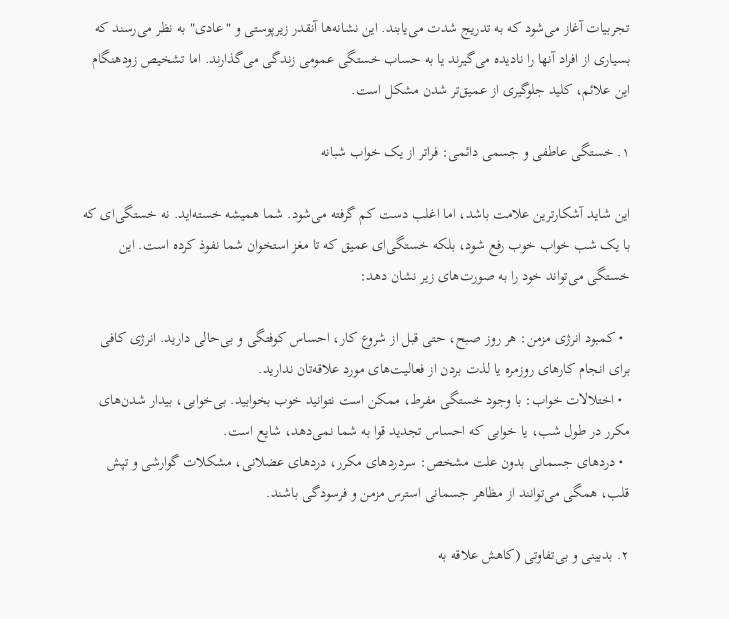تجربیات آغاز می‌شود که به تدریج شدت می‌یابند. این نشانه‌ها آنقدر زیرپوستی و "عادی" به نظر می‌رسند که بسیاری از افراد آنها را نادیده می‌گیرند یا به حساب خستگی عمومی زندگی می‌گذارند. اما تشخیص زودهنگام این علائم، کلید جلوگیری از عمیق‌تر شدن مشکل است.

۱. خستگی عاطفی و جسمی دائمی: فراتر از یک خواب شبانه

این شاید آشکارترین علامت باشد، اما اغلب دست کم گرفته می‌شود. شما همیشه خسته‌اید. نه خستگی‌ای که با یک شب خواب خوب رفع شود، بلکه خستگی‌ای عمیق که تا مغز استخوان شما نفوذ کرده است. این خستگی می‌تواند خود را به صورت‌های زیر نشان دهد:

  • کمبود انرژی مزمن: هر روز صبح، حتی قبل از شروع کار، احساس کوفتگی و بی‌حالی دارید. انرژی کافی برای انجام کارهای روزمره یا لذت بردن از فعالیت‌های مورد علاقه‌تان ندارید.
  • اختلالات خواب: با وجود خستگی مفرط، ممکن است نتوانید خوب بخوابید. بی‌خوابی، بیدار شدن‌های مکرر در طول شب، یا خوابی که احساس تجدید قوا به شما نمی‌دهد، شایع است.
  • دردهای جسمانی بدون علت مشخص: سردردهای مکرر، دردهای عضلانی، مشکلات گوارشی و تپش قلب، همگی می‌توانند از مظاهر جسمانی استرس مزمن و فرسودگی باشند.

۲. بدبینی و بی‌تفاوتی (کاهش علاقه به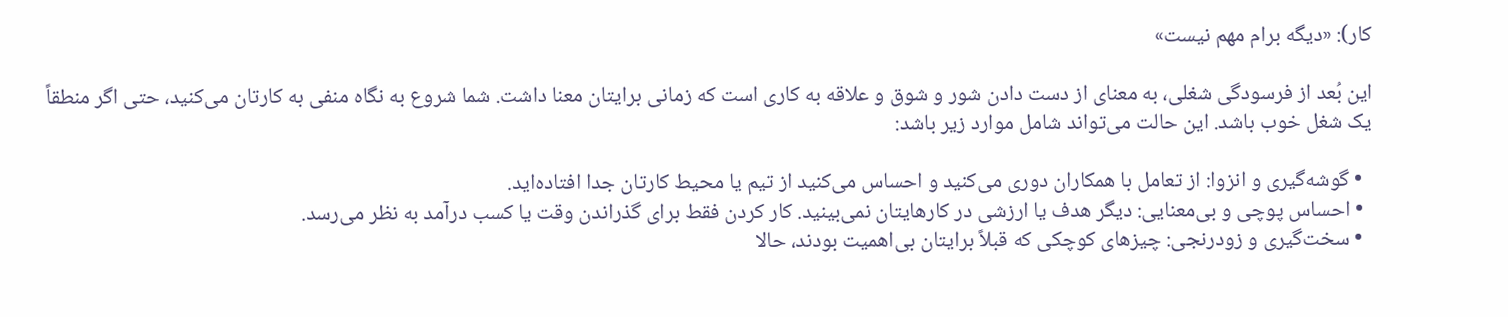کار): «دیگه برام مهم نیست»

این بُعد از فرسودگی شغلی، به معنای از دست دادن شور و شوق و علاقه به کاری است که زمانی برایتان معنا داشت. شما شروع به نگاه منفی به کارتان می‌کنید، حتی اگر منطقاً یک شغل خوب باشد. این حالت می‌تواند شامل موارد زیر باشد:

  • گوشه‌گیری و انزوا: از تعامل با همکاران دوری می‌کنید و احساس می‌کنید از تیم یا محیط کارتان جدا افتاده‌اید.
  • احساس پوچی و بی‌معنایی: دیگر هدف یا ارزشی در کارهایتان نمی‌بینید. کار کردن فقط برای گذراندن وقت یا کسب درآمد به نظر می‌رسد.
  • سخت‌گیری و زودرنجی: چیزهای کوچکی که قبلاً برایتان بی‌اهمیت بودند، حالا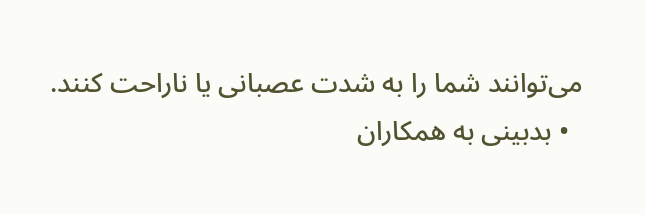می‌توانند شما را به شدت عصبانی یا ناراحت کنند.
  • بدبینی به همکاران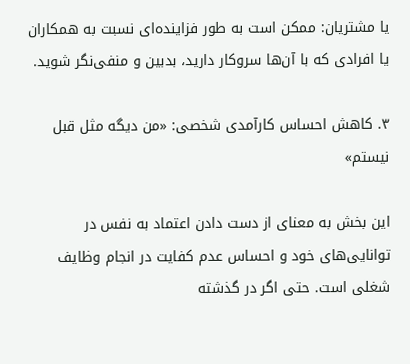یا مشتریان: ممکن است به طور فزاینده‌ای نسبت به همکاران یا افرادی که با آن‌ها سروکار دارید، بدبین و منفی‌نگر شوید.

۳. کاهش احساس کارآمدی شخصی: «من دیگه مثل قبل نیستم»

این بخش به معنای از دست دادن اعتماد به نفس در توانایی‌های خود و احساس عدم کفایت در انجام وظایف شغلی است. حتی اگر در گذشته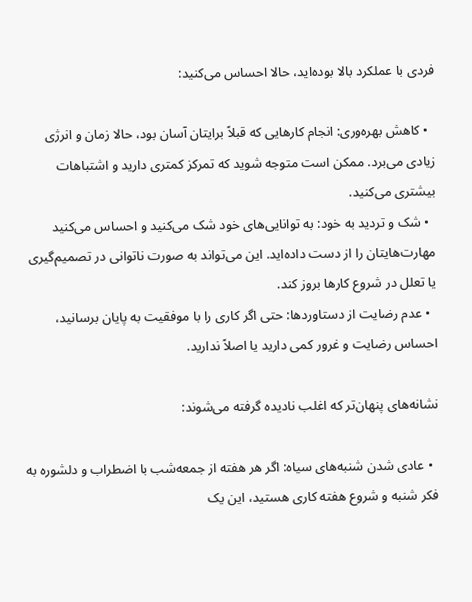فردی با عملکرد بالا بوده‌اید، حالا احساس می‌کنید:

  • کاهش بهره‌وری: انجام کارهایی که قبلاً برایتان آسان بود، حالا زمان و انرژی زیادی می‌برد. ممکن است متوجه شوید که تمرکز کمتری دارید و اشتباهات بیشتری می‌کنید.
  • شک و تردید به خود: به توانایی‌های خود شک می‌کنید و احساس می‌کنید مهارت‌هایتان را از دست داده‌اید. این می‌تواند به صورت ناتوانی در تصمیم‌گیری یا تعلل در شروع کارها بروز کند.
  • عدم رضایت از دستاوردها: حتی اگر کاری را با موفقیت به پایان برسانید، احساس رضایت و غرور کمی دارید یا اصلاً ندارید.

نشانه‌های پنهان‌تر که اغلب نادیده گرفته می‌شوند:

  • عادی شدن شنبه‌های سیاه: اگر هر هفته از جمعه‌شب با اضطراب و دلشوره به فکر شنبه و شروع هفته کاری هستید، این یک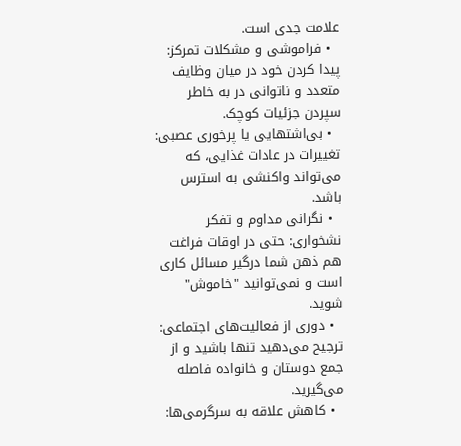علامت جدی است.
  • فراموشی و مشکلات تمرکز: پیدا کردن خود در میان وظایف متعدد و ناتوانی در به خاطر سپردن جزئیات کوچک.
  • بی‌اشتهایی یا پرخوری عصبی: تغییرات در عادات غذایی، که می‌تواند واکنشی به استرس باشد.
  • نگرانی مداوم و تفکر نشخواری: حتی در اوقات فراغت هم ذهن شما درگیر مسائل کاری است و نمی‌توانید "خاموش" شوید.
  • دوری از فعالیت‌های اجتماعی: ترجیح می‌دهید تنها باشید و از جمع دوستان و خانواده فاصله می‌گیرید.
  • کاهش علاقه به سرگرمی‌ها: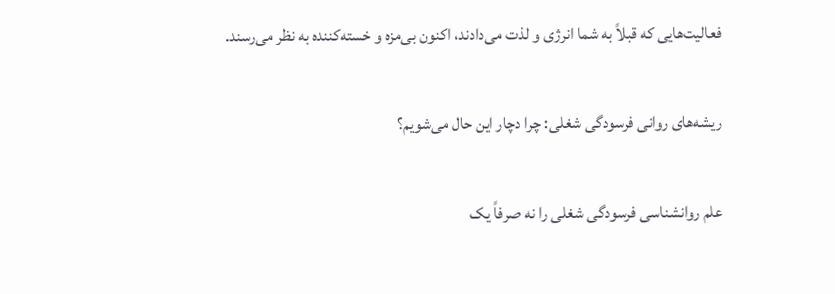فعالیت‌هایی که قبلاً به شما انرژی و لذت می‌دادند، اکنون بی‌مزه و خسته‌کننده به نظر می‌رسند.

ریشه‌های روانی فرسودگی شغلی: چرا دچار این حال می‌شویم؟

علم روانشناسی فرسودگی شغلی را نه صرفاً یک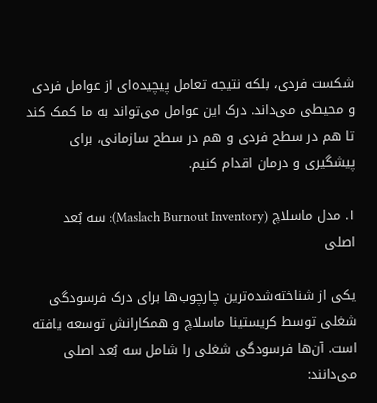شکست فردی، بلکه نتیجه تعامل پیچیده‌ای از عوامل فردی و محیطی می‌داند. درک این عوامل می‌تواند به ما کمک کند تا هم در سطح فردی و هم در سطح سازمانی، برای پیشگیری و درمان اقدام کنیم.

۱. مدل ماسلاچ (Maslach Burnout Inventory): سه بُعد اصلی

یکی از شناخته‌شده‌ترین چارچوب‌ها برای درک فرسودگی شغلی توسط کریستینا ماسلاچ و همکارانش توسعه یافته است. آن‌ها فرسودگی شغلی را شامل سه بُعد اصلی می‌دانند: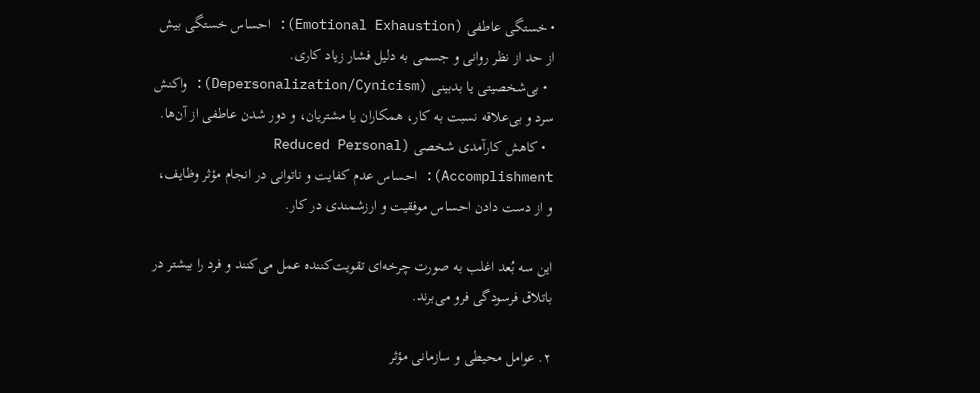• خستگی عاطفی (Emotional Exhaustion): احساس خستگی بیش از حد از نظر روانی و جسمی به دلیل فشار زیاد کاری.
  • بی‌شخصیتی یا بدبینی (Depersonalization/Cynicism): واکنش سرد و بی‌علاقه نسبت به کار، همکاران یا مشتریان، و دور شدن عاطفی از آن‌ها.
  • کاهش کارآمدی شخصی (Reduced Personal Accomplishment): احساس عدم کفایت و ناتوانی در انجام مؤثر وظایف، و از دست دادن احساس موفقیت و ارزشمندی در کار.

این سه بُعد اغلب به صورت چرخه‌ای تقویت‌کننده عمل می‌کنند و فرد را بیشتر در باتلاق فرسودگی فرو می‌برند.

۲. عوامل محیطی و سازمانی مؤثر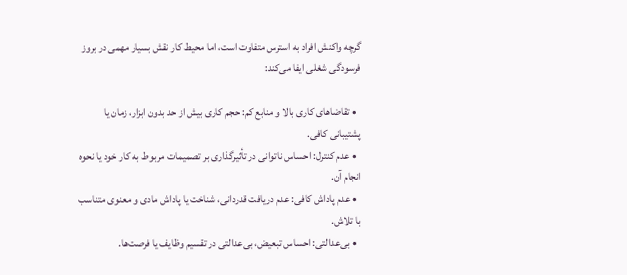گرچه واکنش افراد به استرس متفاوت است، اما محیط کار نقش بسیار مهمی در بروز فرسودگی شغلی ایفا می‌کند:

  • تقاضاهای کاری بالا و منابع کم: حجم کاری بیش از حد بدون ابزار، زمان یا پشتیبانی کافی.
  • عدم کنترل: احساس ناتوانی در تأثیرگذاری بر تصمیمات مربوط به کار خود یا نحوه انجام آن.
  • عدم پاداش کافی: عدم دریافت قدردانی، شناخت یا پاداش مادی و معنوی متناسب با تلاش.
  • بی‌عدالتی: احساس تبعیض، بی‌عدالتی در تقسیم وظایف یا فرصت‌ها.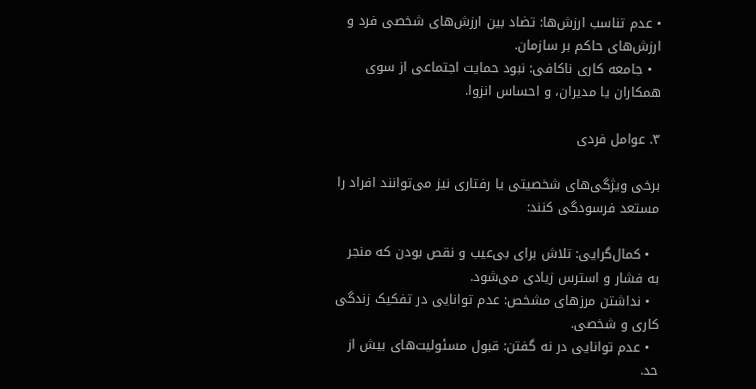• عدم تناسب ارزش‌ها: تضاد بین ارزش‌های شخصی فرد و ارزش‌های حاکم بر سازمان.
  • جامعه کاری ناکافی: نبود حمایت اجتماعی از سوی همکاران یا مدیران، و احساس انزوا.

۳. عوامل فردی

برخی ویژگی‌های شخصیتی یا رفتاری نیز می‌توانند افراد را مستعد فرسودگی کنند:

  • کمال‌گرایی: تلاش برای بی‌عیب و نقص بودن که منجر به فشار و استرس زیادی می‌شود.
  • نداشتن مرزهای مشخص: عدم توانایی در تفکیک زندگی کاری و شخصی.
  • عدم توانایی در نه گفتن: قبول مسئولیت‌های بیش از حد.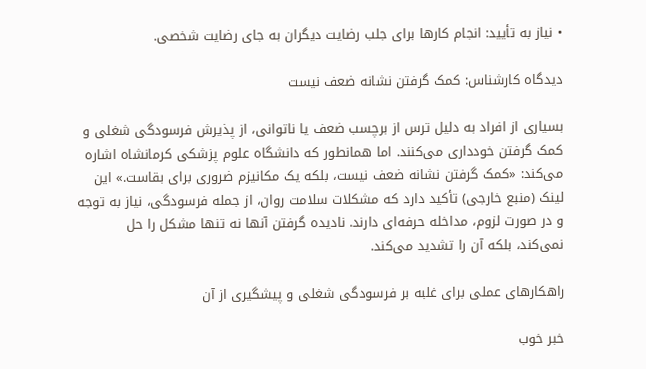• نیاز به تأیید: انجام کارها برای جلب رضایت دیگران به جای رضایت شخصی.

دیدگاه کارشناس: کمک گرفتن نشانه ضعف نیست

بسیاری از افراد به دلیل ترس از برچسب ضعف یا ناتوانی، از پذیرش فرسودگی شغلی و کمک گرفتن خودداری می‌کنند. اما همانطور که دانشگاه علوم پزشکی کرمانشاه اشاره می‌کند: «کمک گرفتن نشانه ضعف نیست، بلکه یک مکانیزم ضروری برای بقاست.» این لینک (منبع خارجی) تأکید دارد که مشکلات سلامت روان، از جمله فرسودگی، نیاز به توجه و در صورت لزوم، مداخله حرفه‌ای دارند. نادیده گرفتن آنها نه تنها مشکل را حل نمی‌کند، بلکه آن را تشدید می‌کند.

راهکارهای عملی برای غلبه بر فرسودگی شغلی و پیشگیری از آن

خبر خوب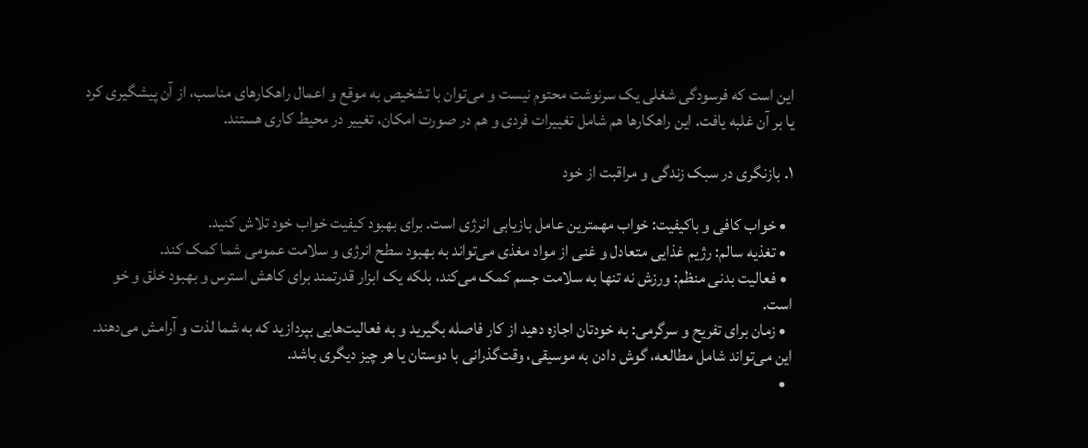این است که فرسودگی شغلی یک سرنوشت محتوم نیست و می‌توان با تشخیص به موقع و اعمال راهکارهای مناسب، از آن پیشگیری کرد یا بر آن غلبه یافت. این راهکارها هم شامل تغییرات فردی و هم در صورت امکان، تغییر در محیط کاری هستند.

۱. بازنگری در سبک زندگی و مراقبت از خود

  • خواب کافی و باکیفیت: خواب مهمترین عامل بازیابی انرژی است. برای بهبود کیفیت خواب خود تلاش کنید.
  • تغذیه سالم: رژیم غذایی متعادل و غنی از مواد مغذی می‌تواند به بهبود سطح انرژی و سلامت عمومی شما کمک کند.
  • فعالیت بدنی منظم: ورزش نه تنها به سلامت جسم کمک می‌کند، بلکه یک ابزار قدرتمند برای کاهش استرس و بهبود خلق و خو است.
  • زمان برای تفریح و سرگرمی: به خودتان اجازه دهید از کار فاصله بگیرید و به فعالیت‌هایی بپردازید که به شما لذت و آرامش می‌دهند. این می‌تواند شامل مطالعه، گوش دادن به موسیقی، وقت‌گذرانی با دوستان یا هر چیز دیگری باشد.
  •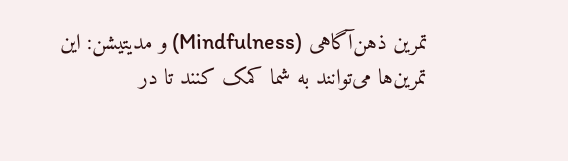تمرین ذهن‌آگاهی (Mindfulness) و مدیتیشن: این تمرین‌ها می‌توانند به شما کمک کنند تا در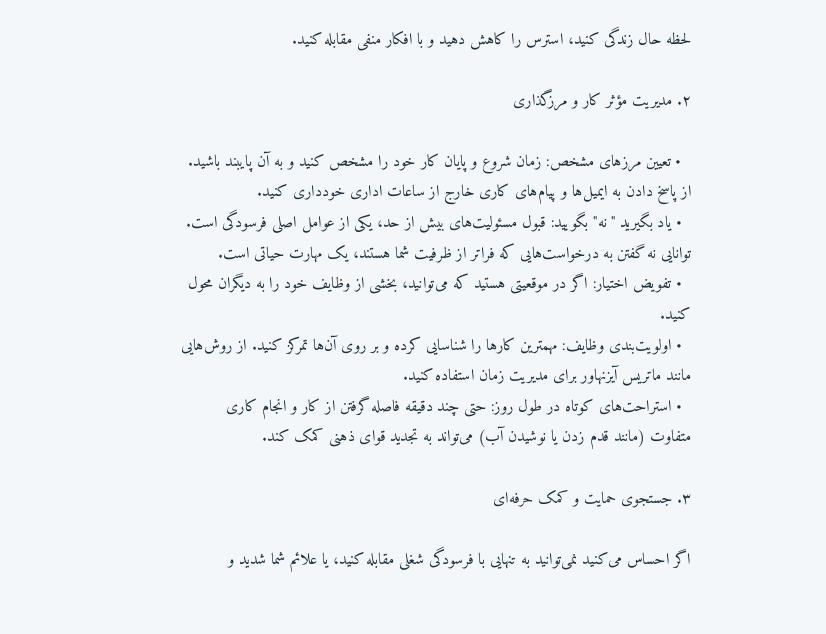لحظه حال زندگی کنید، استرس را کاهش دهید و با افکار منفی مقابله کنید.

۲. مدیریت مؤثر کار و مرزگذاری

  • تعیین مرزهای مشخص: زمان شروع و پایان کار خود را مشخص کنید و به آن پایبند باشید. از پاسخ دادن به ایمیل‌ها و پیام‌های کاری خارج از ساعات اداری خودداری کنید.
  • یاد بگیرید "نه" بگویید: قبول مسئولیت‌های بیش از حد، یکی از عوامل اصلی فرسودگی است. توانایی نه گفتن به درخواست‌هایی که فراتر از ظرفیت شما هستند، یک مهارت حیاتی است.
  • تفویض اختیار: اگر در موقعیتی هستید که می‌توانید، بخشی از وظایف خود را به دیگران محول کنید.
  • اولویت‌بندی وظایف: مهمترین کارها را شناسایی کرده و بر روی آن‌ها تمرکز کنید. از روش‌هایی مانند ماتریس آیزنهاور برای مدیریت زمان استفاده کنید.
  • استراحت‌های کوتاه در طول روز: حتی چند دقیقه فاصله گرفتن از کار و انجام کاری متفاوت (مانند قدم زدن یا نوشیدن آب) می‌تواند به تجدید قوای ذهنی کمک کند.

۳. جستجوی حمایت و کمک حرفه‌ای

اگر احساس می‌کنید نمی‌توانید به تنهایی با فرسودگی شغلی مقابله کنید، یا علائم شما شدید و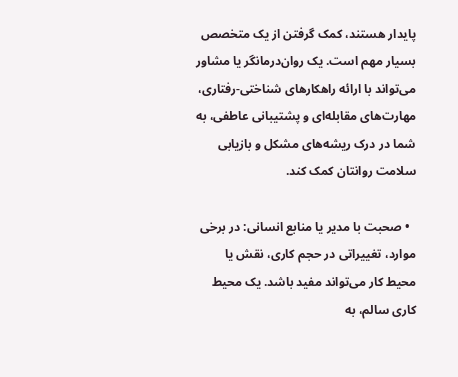پایدار هستند، کمک گرفتن از یک متخصص بسیار مهم است. یک روان‌درمانگر یا مشاور می‌تواند با ارائه راهکارهای شناختی-رفتاری، مهارت‌های مقابله‌ای و پشتیبانی عاطفی، به شما در درک ریشه‌های مشکل و بازیابی سلامت روانتان کمک کند.

  • صحبت با مدیر یا منابع انسانی: در برخی موارد، تغییراتی در حجم کاری، نقش یا محیط کار می‌تواند مفید باشد. یک محیط کاری سالم، به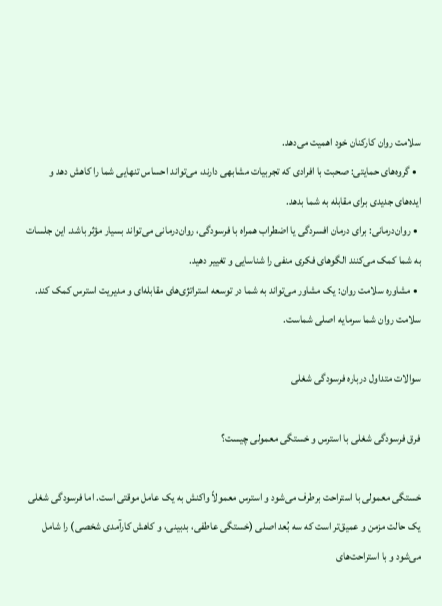سلامت روان کارکنان خود اهمیت می‌دهد.
  • گروه‌های حمایتی: صحبت با افرادی که تجربیات مشابهی دارند، می‌تواند احساس تنهایی شما را کاهش دهد و ایده‌های جدیدی برای مقابله به شما بدهد.
  • روان‌درمانی: برای درمان افسردگی یا اضطراب همراه با فرسودگی، روان‌درمانی می‌تواند بسیار مؤثر باشد. این جلسات به شما کمک می‌کنند الگوهای فکری منفی را شناسایی و تغییر دهید.
  • مشاوره سلامت روان: یک مشاور می‌تواند به شما در توسعه استراتژی‌های مقابله‌ای و مدیریت استرس کمک کند. سلامت روان شما سرمایه اصلی شماست.

سوالات متداول درباره فرسودگی شغلی

فرق فرسودگی شغلی با استرس و خستگی معمولی چیست؟

خستگی معمولی با استراحت برطرف می‌شود و استرس معمولاً واکنش به یک عامل موقتی است. اما فرسودگی شغلی یک حالت مزمن و عمیق‌تر است که سه بُعد اصلی (خستگی عاطفی، بدبینی، و کاهش کارآمدی شخصی) را شامل می‌شود و با استراحت‌های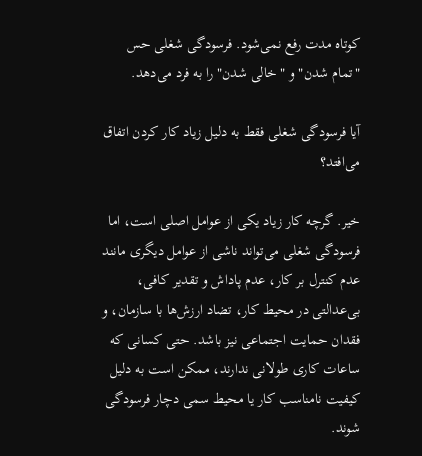کوتاه مدت رفع نمی‌شود. فرسودگی شغلی حس "تمام شدن" و "خالی شدن" را به فرد می‌دهد.

آیا فرسودگی شغلی فقط به دلیل زیاد کار کردن اتفاق می‌افتد؟

خیر. گرچه کار زیاد یکی از عوامل اصلی است، اما فرسودگی شغلی می‌تواند ناشی از عوامل دیگری مانند عدم کنترل بر کار، عدم پاداش و تقدیر کافی، بی‌عدالتی در محیط کار، تضاد ارزش‌ها با سازمان، و فقدان حمایت اجتماعی نیز باشد. حتی کسانی که ساعات کاری طولانی ندارند، ممکن است به دلیل کیفیت نامناسب کار یا محیط سمی دچار فرسودگی شوند.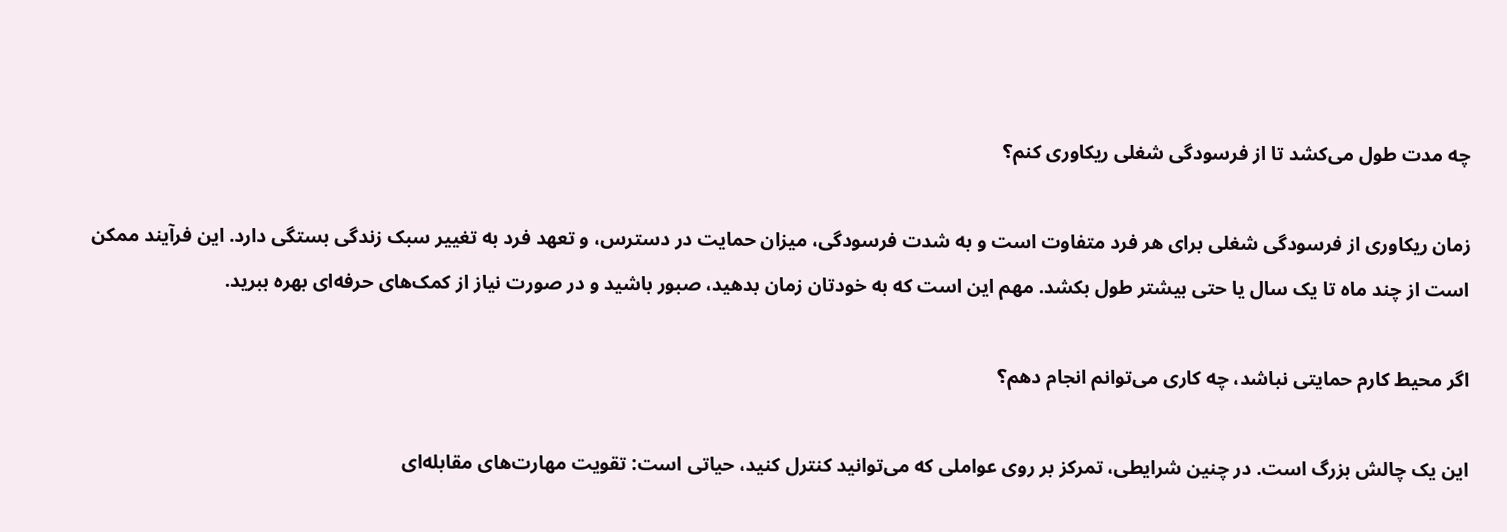چه مدت طول می‌کشد تا از فرسودگی شغلی ریکاوری کنم؟

زمان ریکاوری از فرسودگی شغلی برای هر فرد متفاوت است و به شدت فرسودگی، میزان حمایت در دسترس، و تعهد فرد به تغییر سبک زندگی بستگی دارد. این فرآیند ممکن است از چند ماه تا یک سال یا حتی بیشتر طول بکشد. مهم این است که به خودتان زمان بدهید، صبور باشید و در صورت نیاز از کمک‌های حرفه‌ای بهره ببرید.

اگر محیط کارم حمایتی نباشد، چه کاری می‌توانم انجام دهم؟

این یک چالش بزرگ است. در چنین شرایطی، تمرکز بر روی عواملی که می‌توانید کنترل کنید، حیاتی است: تقویت مهارت‌های مقابله‌ای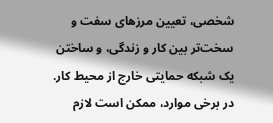شخصی، تعیین مرزهای سفت و سخت‌تر بین کار و زندگی، و ساختن یک شبکه حمایتی خارج از محیط کار. در برخی موارد، ممکن است لازم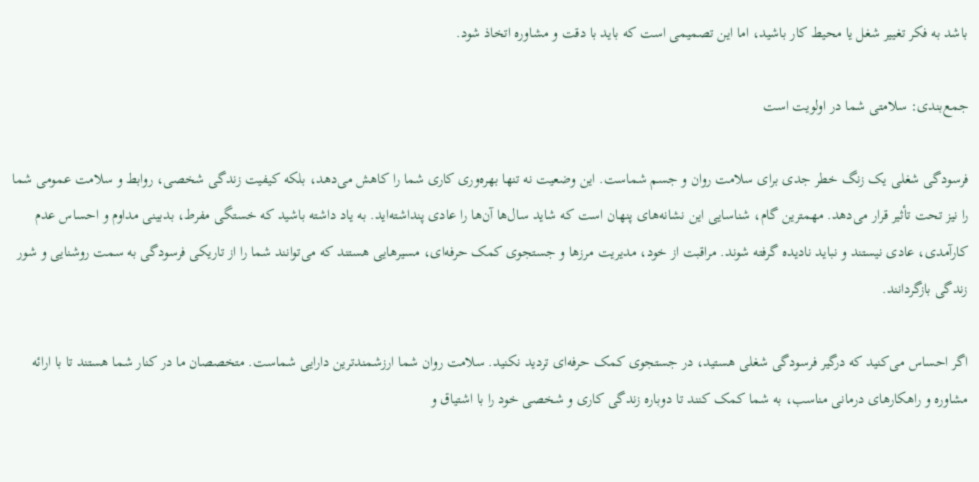باشد به فکر تغییر شغل یا محیط کار باشید، اما این تصمیمی است که باید با دقت و مشاوره اتخاذ شود.

جمع‌بندی: سلامتی شما در اولویت است

فرسودگی شغلی یک زنگ خطر جدی برای سلامت روان و جسم شماست. این وضعیت نه تنها بهره‌وری کاری شما را کاهش می‌دهد، بلکه کیفیت زندگی شخصی، روابط و سلامت عمومی شما را نیز تحت تأثیر قرار می‌دهد. مهمترین گام، شناسایی این نشانه‌های پنهان است که شاید سال‌ها آن‌ها را عادی پنداشته‌اید. به یاد داشته باشید که خستگی مفرط، بدبینی مداوم و احساس عدم کارآمدی، عادی نیستند و نباید نادیده گرفته شوند. مراقبت از خود، مدیریت مرزها و جستجوی کمک حرفه‌ای، مسیرهایی هستند که می‌توانند شما را از تاریکی فرسودگی به سمت روشنایی و شور زندگی بازگردانند.

اگر احساس می‌کنید که درگیر فرسودگی شغلی هستید، در جستجوی کمک حرفه‌ای تردید نکنید. سلامت روان شما ارزشمندترین دارایی شماست. متخصصان ما در کنار شما هستند تا با ارائه مشاوره و راهکارهای درمانی مناسب، به شما کمک کنند تا دوباره زندگی کاری و شخصی خود را با اشتیاق و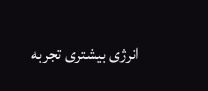انرژی بیشتری تجربه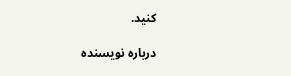کنید.

درباره نویسنده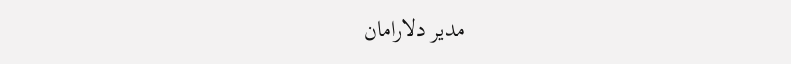مدیر دلارامان